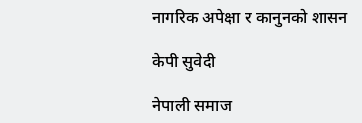नागरिक अपेक्षा र कानुनको शासन

केपी सुवेदी

नेपाली समाज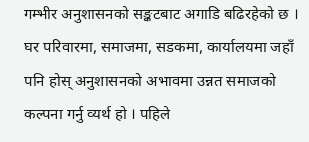गम्भीर अनुशासनको सङ्कटबाट अगाडि बढिरहेको छ । घर परिवारमा, समाजमा, सडकमा, कार्यालयमा जहाँ पनि होस् अनुशासनको अभावमा उन्नत समाजको कल्पना गर्नु व्यर्थ हो । पहिले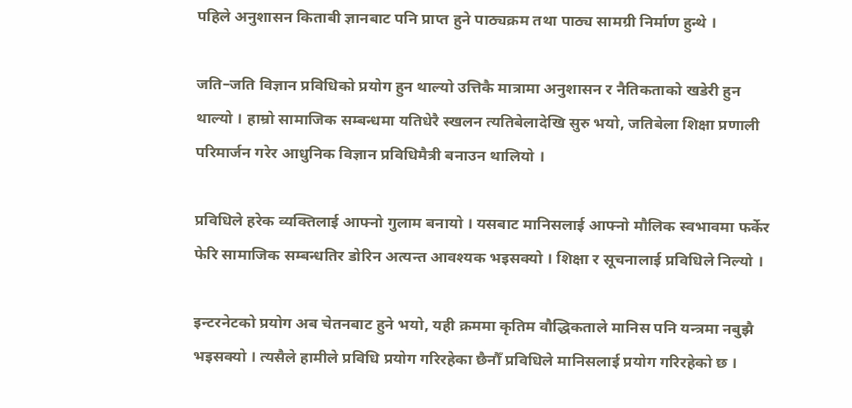पहिले अनुशासन किताबी ज्ञानबाट पनि प्राप्त हुने पाठ्यक्रम तथा पाठ्य सामग्री निर्माण हुन्थे ।

जति–जति विज्ञान प्रविधिको प्रयोग हुन थाल्यो उत्तिकै मात्रामा अनुशासन र नैतिकताको खडेरी हुन थाल्यो । हाम्रो सामाजिक सम्बन्धमा यतिधेरै स्खलन त्यतिबेलादेखि सुरु भयो, जतिबेला शिक्षा प्रणाली परिमार्जन गरेर आधुनिक विज्ञान प्रविधिमैत्री बनाउन थालियो ।

प्रविधिले हरेक व्यक्तिलाई आफ्नो गुलाम बनायो । यसबाट मानिसलाई आफ्नो मौलिक स्वभावमा फर्केर फेरि सामाजिक सम्बन्धतिर डोरिन अत्यन्त आवश्यक भइसक्यो । शिक्षा र सूचनालाई प्रविधिले निल्यो ।

इन्टरनेटको प्रयोग अब चेतनबाट हुने भयो, यही क्रममा कृतिम वौद्धिकताले मानिस पनि यन्त्रमा नबुझै भइसक्यो । त्यसैले हामीले प्रविधि प्रयोग गरिरहेका छैनौँ प्रविधिले मानिसलाई प्रयोग गरिरहेको छ ।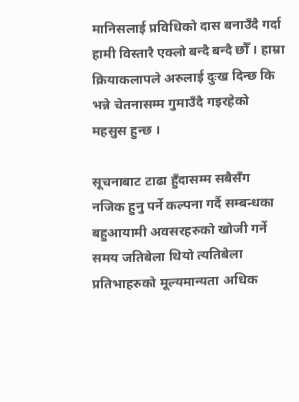मानिसलाई प्रविधिको दास बनाउँदै गर्दा हामी विस्तारै एक्लो बन्दै बन्दै छौँ । हाम्रा क्रियाकलापले अरुलाई दुःख दिन्छ कि भन्ने चेतनासम्म गुमाउँदै गइरहेको महसुस हुन्छ ।

सूचनाबाट टाढा हुँदासम्म सबैसँग नजिक हुनु पर्ने कल्पना गर्दै सम्बन्धका बहुआयामी अवसरहरुको खोजी गर्ने समय जतिबेला थियो त्यतिबेला प्रतिभाहरुको मूल्यमान्यता अधिक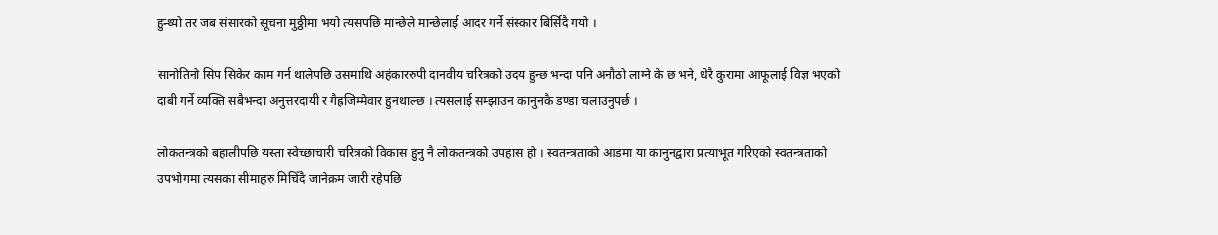हुन्थ्यो तर जब संसारको सूचना मुठ्ठीमा भयो त्यसपछि मान्छेले मान्छेलाई आदर गर्ने संस्कार बिर्सिदै गयो ।

सानोतिनो सिप सिकेर काम गर्न थालेपछि उसमाथि अहंकाररुपी दानवीय चरित्रको उदय हुन्छ भन्दा पनि अनौठो लाग्ने के छ भने, धेरै कुरामा आफूलाई विज्ञ भएको दाबी गर्ने व्यक्ति सबैभन्दा अनुत्तरदायी र गैह्रजिम्मेवार हुनथाल्छ । त्यसलाई सम्झाउन कानुनकै डण्डा चलाउनुपर्छ ।

लोकतन्त्रको बहालीपछि यस्ता स्वेच्छाचारी चरित्रको विकास हुनु नै लोकतन्त्रको उपहास हो । स्वतन्त्रताको आडमा या कानुनद्वारा प्रत्याभूत गरिएको स्वतन्त्रताको उपभोगमा त्यसका सीमाहरु मिचिँदै जानेक्रम जारी रहेपछि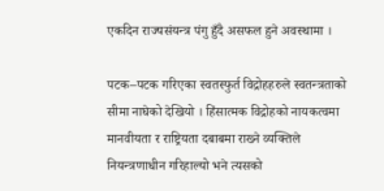एकदिन राज्यसंयन्त्र पंगु हुँदै असफल हुने अवस्थामा ।

पटक–पटक गरिएका स्वतस्फुर्त विद्रोहहरुले स्वतन्त्रताको सीमा नाघेको देखियो । हिंसात्मक विद्रोहको नायकत्वमा मानवीयता र राष्ट्रियता दबाबमा राख्ने व्यक्तिले नियन्त्रणाधीन गरिहाल्यो भने त्यसको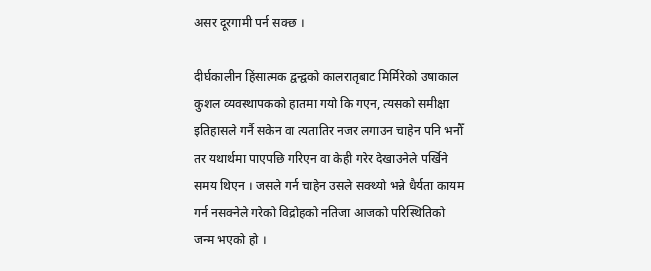असर दूरगामी पर्न सक्छ ।

दीर्घकालीन हिंसात्मक द्वन्द्वको कालरातृबाट मिर्मिरेको उषाकाल कुशल व्यवस्थापकको हातमा गयो कि गएन, त्यसको समीक्षा इतिहासले गर्नै सकेन वा त्यतातिर नजर लगाउन चाहेन पनि भनौँ तर यथार्थमा पाएपछि गरिएन वा केही गरेर देखाउनेले पर्खिने समय थिएन । जसले गर्न चाहेन उसले सक्थ्यो भन्ने धैर्यता कायम गर्न नसक्नेले गरेको विद्रोहको नतिजा आजको परिस्थितिको जन्म भएको हो ।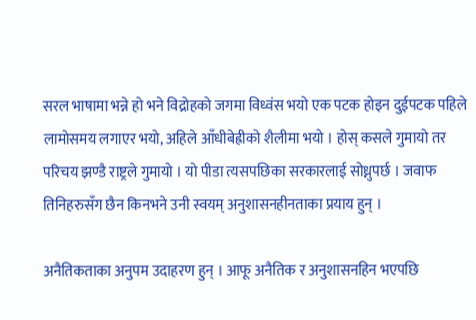सरल भाषामा भन्ने हो भने विद्रोहको जगमा विध्वंस भयो एक पटक होइन दुईपटक पहिले लामोसमय लगाएर भयो, अहिले आँधीबेह्रीको शैलीमा भयो । होस् कसले गुमायो तर परिचय झण्डै राष्ट्रले गुमायो । यो पीडा त्यसपछिका सरकारलाई सोध्नुपर्छ । जवाफ तिनिहरुसँग छैन किनभने उनी स्वयम् अनुशासनहीनताका प्रयाय हुन् ।

अनैतिकताका अनुपम उदाहरण हुन् । आफू अनैतिक र अनुशासनहिन भएपछि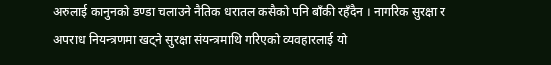अरुलाई कानुनको डण्डा चलाउने नैतिक धरातल कसैको पनि बाँकी रहँदैन । नागरिक सुरक्षा र अपराध नियन्त्रणमा खट्ने सुरक्षा संयन्त्रमाथि गरिएको व्यवहारलाई यो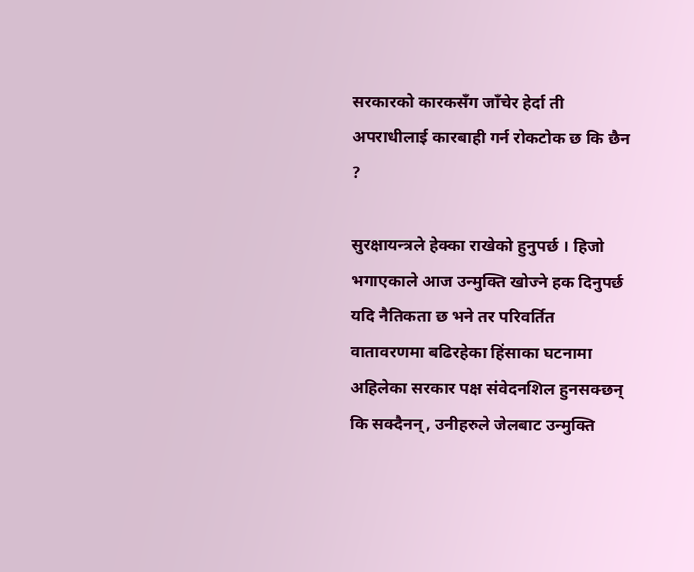सरकारको कारकसँग जाँचेर हेर्दा ती अपराधीलाई कारबाही गर्न रोकटोक छ कि छैन ?

सुरक्षायन्त्रले हेक्का राखेको हुनुपर्छ । हिजो भगाएकाले आज उन्मुक्ति खोज्ने हक दिनुपर्छ यदि नैतिकता छ भने तर परिवर्तित वातावरणमा बढिरहेका हिंसाका घटनामा अहिलेका सरकार पक्ष संवेदनशिल हुनसक्छन् कि सक्दैनन्, उनीहरुले जेलबाट उन्मुक्ति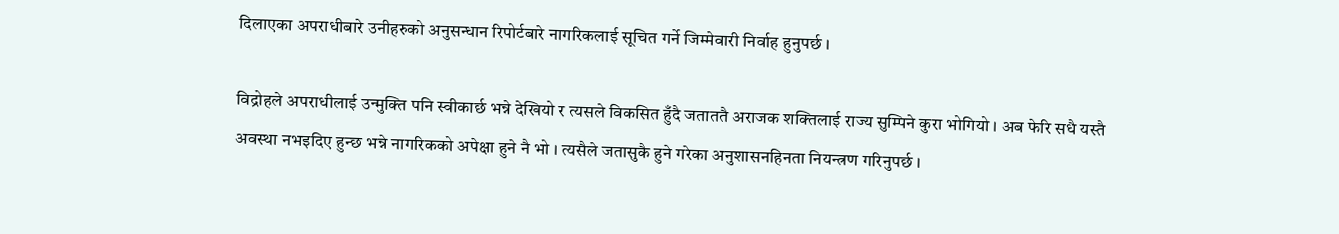दिलाएका अपराधीबारे उनीहरुको अनुसन्धान रिपोर्टबारे नागरिकलाई सूचित गर्ने जिम्मेवारी निर्वाह हुनुपर्छ ।

विद्रोहले अपराधीलाई उन्मुक्ति पनि स्वीकार्छ भन्ने देखियो र त्यसले विकसित हुँदै जताततै अराजक शक्तिलाई राज्य सुम्पिने कुरा भोगियो । अब फेरि सधै यस्तै अवस्था नभइदिए हुन्छ भन्ने नागरिकको अपेक्षा हुने नै भो । त्यसैले जतासुकै हुने गरेका अनुशासनहिनता नियन्त्रण गरिनुपर्छ ।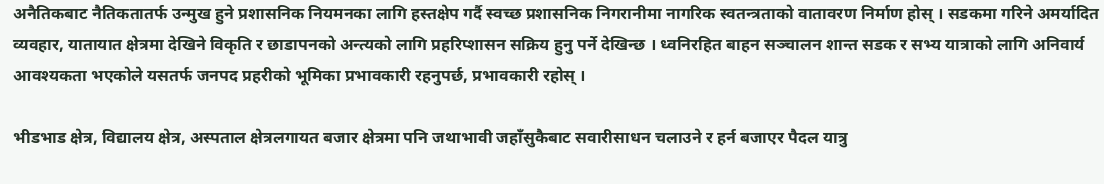अनैतिकबाट नैतिकतातर्फ उन्मुख हुने प्रशासनिक नियमनका लागि हस्तक्षेप गर्दै स्वच्छ प्रशासनिक निगरानीमा नागरिक स्वतन्त्रताको वातावरण निर्माण होस् । सडकमा गरिने अमर्यादित व्यवहार, यातायात क्षेत्रमा देखिने विकृति र छाडापनको अन्त्यको लागि प्रहरिप्शासन सक्रिय हुनु पर्ने देखिन्छ । ध्वनिरहित बाहन सञ्चालन शान्त सडक र सभ्य यात्राको लागि अनिवार्य आवश्यकता भएकोले यसतर्फ जनपद प्रहरीको भूमिका प्रभावकारी रहनुपर्छ, प्रभावकारी रहोस् ।

भीडभाड क्षेत्र, विद्यालय क्षेत्र, अस्पताल क्षेत्रलगायत बजार क्षेत्रमा पनि जथाभावी जहाँसुकैबाट सवारीसाधन चलाउने र हर्न बजाएर पैदल यात्रु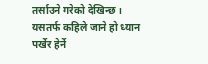तर्साउने गरेको देखिन्छ । यसतर्फ कहिले जाने हो ध्यान पर्खेर हेर्ने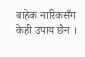बाहेक नारिकसँग केही उपाय छैन ।